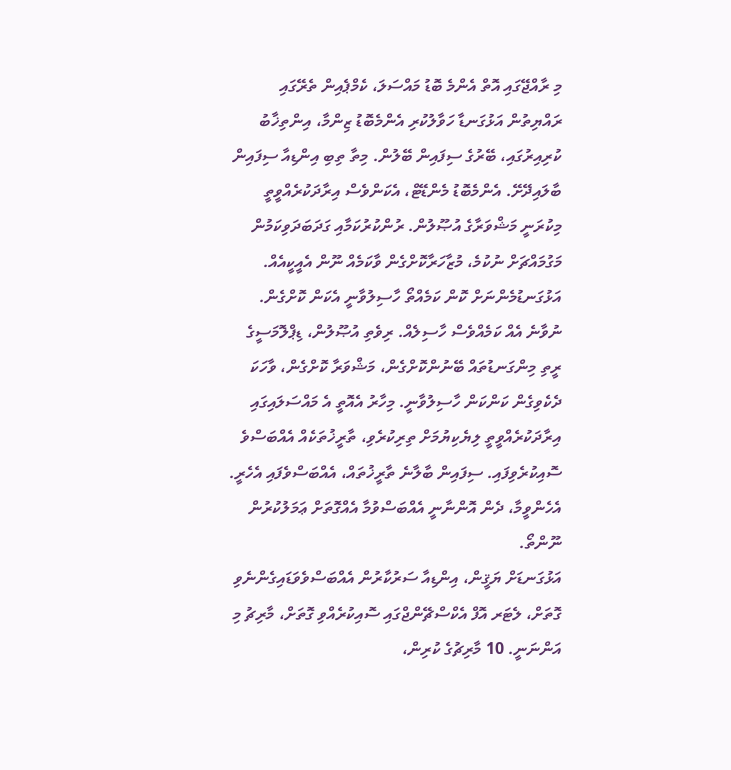މި ރާއްޖޭގައި އޮތް އެންމެ ބޮޑު މައްސަލަ، ކެމްޕެއިން ތެރޭގައި ރައްޔިތުން އަޅުގަނޑާ ހަވާލުކުރި އެންމެބޮޑު ޒިންމާ، އިންތިޚާބު ކުރިއިރުގައި، ބޭރުގެ ސިފައިން ބޭލުން. މިތާ ތިބި އިންޑިއާ ސިފައިން ބާލައިދޭށޭ. އެންމެބޮޑު މެންޑޭޓް، އެކަންވެސް އިރާދަކުރެއްވީތީ މިކުރަނީ މަޝްވަރާގެ އުޞޫލުން. ރުންކުރުކަމާއި ގަދަބަދަވިކަމުން މަގުމައްޗަށް ނުކުމެ، މުޒާހަރާކޮށްގެން ވާކަމެއް ނޫން އެއީކީއެއް. އަޅުގަނޑުމެންނަށް ކޮން ކަމެއްތޯ ހާސިލުވާނީ އެކަން ކޮށްގެން. ނުވާނެ އެއް ކަމެއްވެސް ހާސިލެއް. ރިވެތި އުޞޫލުން، ޑިޕްލޮމަސީގެ ރީތި މިންގަނޑުތައް ބޭނުންކޮށްގެން، މަޝްވަރާ ކޮށްގެން، ވާހަކަ ދެކެވިގެން ކަންކަން ހާސިލުވާނީ. މިހާރު އެއޮތީ އެ މައްސަލައިގައި އިރާދަކުރެއްވީތީ ލިޔެކިޔުމަށް ތިރިކުރެވި، ތާރީޚުތަކެއް އެއްބަސްވެ ސޮއިކުރެވިފައި. ސިފައިން ބާލާނެ ތާރީޚުތައް، އެއްބަސްވެފައި އެހެރީ. އެހެންވީމާ، ދެން އޮންނާނީ އެއްބަސްވުމާ އެއްގޮތަށް ޢަމަލުކުރުން ނޫންތޯ.
އަޅުގަނޑަށް ޔަޤީން، އިންޑިއާ ސަރުކާރުން އެއްބަސްވެވަޑައިގެންނެވި ގޮތަށް، ލެޓަރ އޮފް އެކްސްޗޭންޖްގައި ސޮއިކުރެއްވި ގޮތަށް، މާރިޗު މި އަންނަނީ. 10 މާރިޗުގެ ކުރިން،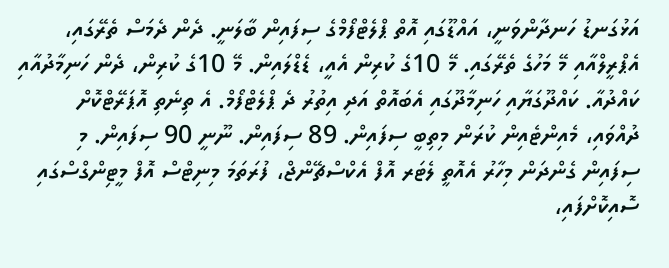އަޅުގަނޑު ހަނދާންވަނީ، އައްޑޫގައި އޮތް ޕްލެޓްފޯމްގެ ސިފައިން ބާލަނީ. ދެން ދެމަސް ތެރޭގައި، އެޕްރީލްއާއި މޭ މަހުގެ ތެރޭގައި. މޭ 10ގެ ކުރިން އެއީ، ޑެޑްލައިން. މޭ 10ގެ ކުރިން، ދެން ހަނިމާދުއާއި ކައްދުއާ. ކައްދޫގަޔާއި ހަނިމާދޫގައި އެބައޮތް އަދި އިތުރު ދެ ޕްލެޓްފޯމް. އެ ތިނެތި އޮޕަރޭޓްކޮށް ދުއްވައި، މެއިންޓެއިން ކުރަން މިތިބީ ސިފައިން. 89 ސިފައިން. ނޫނީ 90 ސިފައިން. މި ސިފައިން ގެންދަން މިހާރު އެއޮތީ ލެޓަރ އޮފް އެކްސްޗޭންޖް، ފުރަތަމަ މިނިޓްސް އޮފް މީޓިންގްސްގައި ސޮއިކޮށްފައި،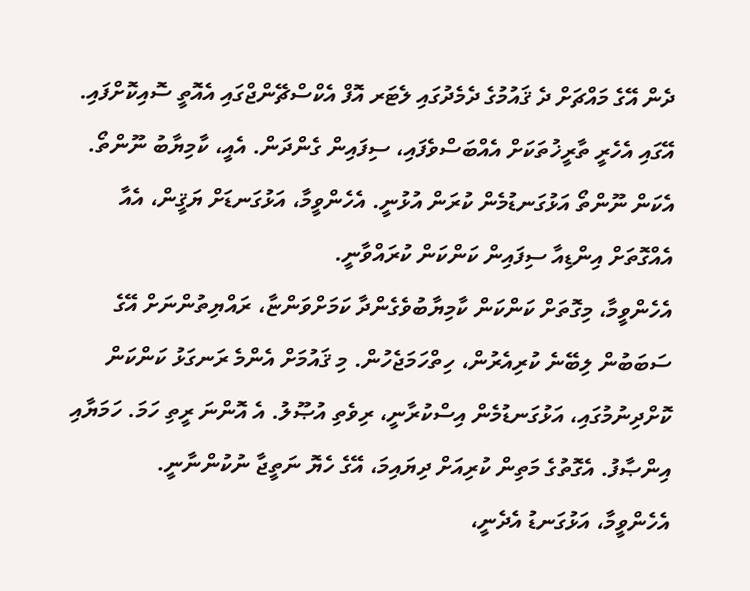ދެން އޭގެ މައްޗަށް ދެ ޤައުމުގެ ދެމެދުގައި ލެޓަރ އޮފް އެކްސްޗޭންޖްގައި އެއޮތީ ސޮއިކޮށްފައި. އޭގައި އެހެރީ ތާރީޚުތަކަށް އެއްބަސްވެފައި، ސިފައިން ގެންދަން. އެއީ، ކާމިޔާބު ނޫންތޯ. އެކަން ނޫންތޯ އަޅުގަނޑުމެން ކުރަން އުޅުނީ. އެހެންވީމާ، އަޅުގަނޑަށް ޔަޤީން، އެއާ އެއްގޮތަށް އިންޑިއާ ސިފައިން ކަންކަން ކުރައްވާނީ.
އެހެންވީމާ، މިގޮތަށް ކަންކަން ކާމިޔާބުވެގެންދާ ކަމަށްވަންޏާ، ރައްޔިތުންނަށް އޭގެ ސަބަބުން ލިބޭނެ ކުރިއެރުން، ހިތްހަމަޖެހުން. މި ޤައުމަށް އެންމެ ރަނގަޅު ކަންކަން ކޮށްދިނުމުގައި، އަޅުގަނޑުމެން އިސްކުރާނީ، ރިވެތި އުޞޫލު. އެ އޮންނަ ރީތި ހަމަ. ހަމަޔާއި އިންޞާފު. އެގޮތުގެ މަތިން ކުރިއަށް ދިޔައިމަ، އޭގެ ހެޔޮ ނަތީޖާ ނުކުންނާނީ.
އެހެންވީމާ، އަޅުގަނޑު އެދެނީ،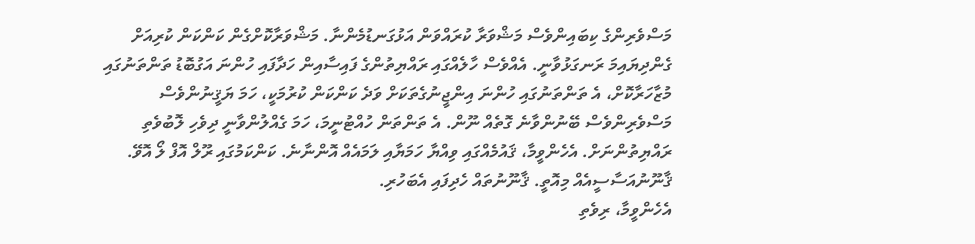މަސްވެރިންގެ ކިބައިންވެސް މަޝްވަރާ ކުރައްވަން އަޅުގަނޑުމެންނާ. މަޝްވަރާކޮށްގެން ކަންކަން ކުރިއަށް ގެންދިޔައިމަ ރަނގަޅުވާނީ. އެއްވެސް ހާލެއްގައި ރައްޔިތުންގެ ފައިސާއިން ހަދާފައި ހުންނަ އަގުބޮޑު ތަންތަނުގައި މުޒާހަރާކޮށް، އެ ތަންތަނުގައި ހުންނަ އިންޖީނުގެތަކަށް ވަދެ ކަންކަން ކުރުމަކީ، ހަމަ ޔަޤީނުންވެސް މަސްވެރިންވެސް ބޭނުންވާނެ ގޮތެއް ނޫން. އެ ތަންތަން ހުއްޓުނީމަ، ހަމަ ގެއްލުންވާނީ ދިވެހި ލޮބުވެތި ރައްޔިތުންނަށް. އެހެންވީމާ، ޤައުމެއްގައި ވިއްޔާ ހަމަޔާއި ލަމައެއް އޮންނާނެ. ކަންކަމުގައި ރޫލް އޮފް ލޯ އޮވޭ. ޤާނޫނުއަސާސީއެއް މިއޮތީ. ޤާނޫނުތައް ހެދިފައި އެބަހުރި.
އެހެންވީމާ، ރިވެތި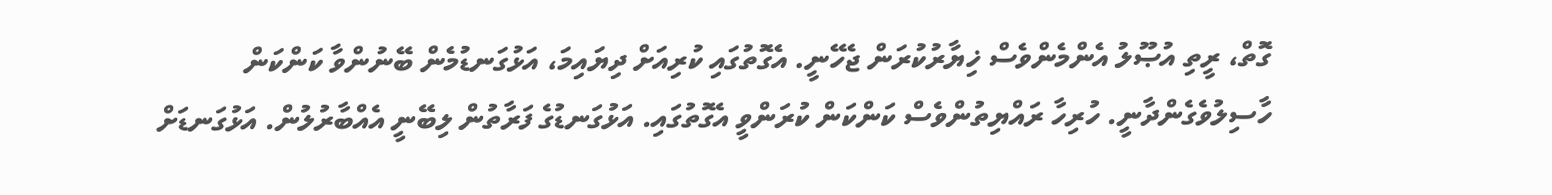ގޮތް، ރީތި އުޞޫލު އެންމެންވެސް ޚިޔާރުކުރަން ޖެހޭނީ. އެގޮތުގައި ކުރިއަށް ދިޔައިމަ، އަޅުގަނޑުމެން ބޭނުންވާ ކަންކަން ހާސިލުވެގެންދާނީ. ހުރިހާ ރައްޔިތުންވެސް ކަންކަން ކުރަންވީ އެގޮތުގައި. އަޅުގަނޑުގެ ފަރާތުން ލިބޭނީ އެއްބާރުލުން. އަޅުގަނޑަށް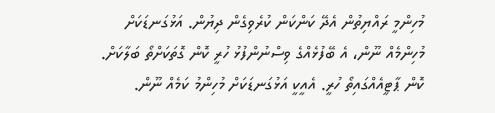މުހިންމީ ރައްޔިތުން އެދޭ ކަންކަން ކުރެވިގެން ދިޔުން. އަޅުގަނޑަކަށް މުހިންމެއް ނޫން، އެ ބޭފުޅެއްގެ ވިސްނުންފުޅު ހުރީ ކޮން ގޮތަކަށްތޯ ބަލާކަށް. ކޮން ޕާޓީއެއްގައިތޯ ހުރީ. އެއީކީ އަޅުގަނޑަކަށް މުހިންމު ކަމެއް ނޫން.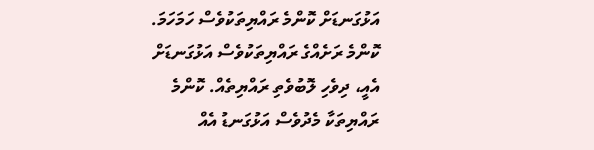އަޅުގަނޑަށް ކޮންމެ ރައްޔިތަކުވެސް ހަމަހަމަ. ކޮންމެ ރަށެއްގެ ރައްޔިތަކުވެސް އަޅުގަނޑަށް އެއީ، ދިވެހި ލޮބުވެތި ރައްޔިތެއް. ކޮންމެ ރައްޔިތަކާ މެދުވެސް އަޅުގަނޑު އެއް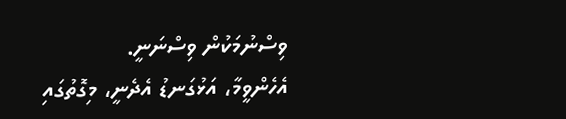ވިސްނުމަކުން ވިސްނަނީ.
އެހެންވީމާ، އަޅުގަނޑު އެދެނީ، މިގޮތުގައި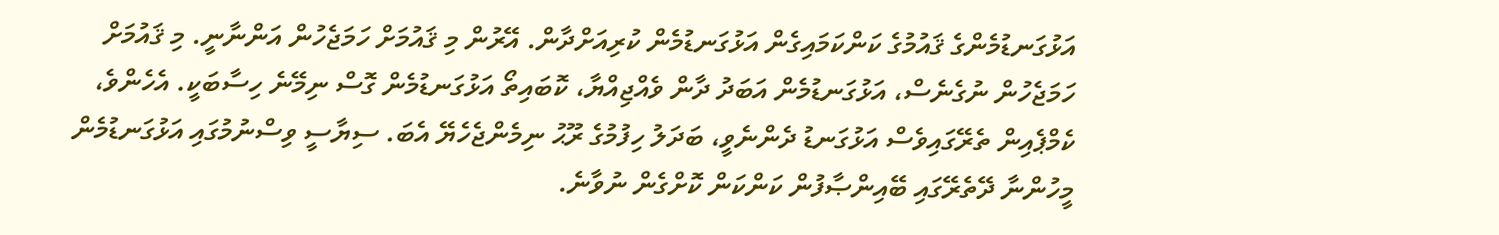އަޅުގަނޑުމެންގެ ޤައުމުގެ ކަންކަމައިގެން އަޅުގަނޑުމެން ކުރިއަށްދާން. އޭރުން މި ޤައުމަށް ހަމަޖެހުން އަންނާނީ. މި ޤައުމަށް ހަމަޖެހުން ނުގެނެސް، އަޅުގަނޑުމެން އަބަދު ދާން ވެއްޖިއްޔާ، ކޮބައިތޯ އަޅުގަނޑުމެން ގޮސް ނިމޭނެ ހިސާބަކީ. އެހެންވެ، ކެމްޕެއިން ތެރޭގައިވެސް އަޅުގަނޑު ދެންނެވީ، ބަދަލު ހިފުމުގެ ރޫޙު ނިމެންޖެހެޔޭ އެބަ. ސިޔާސީ ވިސްނުމުގައި އަޅުގަނޑުމެން މީހުންނާ ދޭތެރޭގައި ބޭއިންޞާފުން ކަންކަން ކޮށްގެން ނުވާނެ.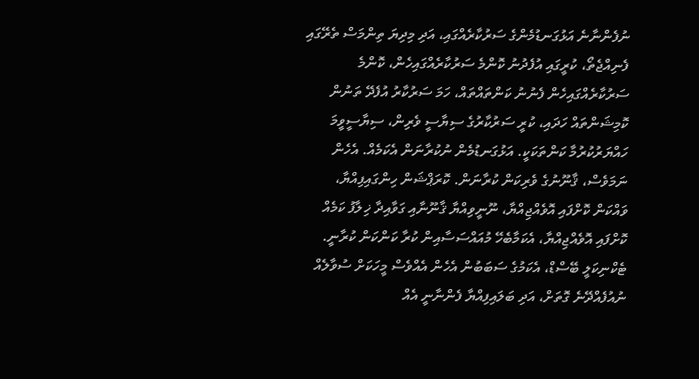ނުފެންނާނެ އަޅުގަނޑުމެންގެ ސަރުކާރެއްގައި، އަދި މިދިޔަ ތިންމަސް ތެރޭގައި ފެނިއްޖެތޯ، ކުރީގައި އުފެދުނު ކޮންމެ ސަރުކާރެއްގައިހެން، ކޮންމެ ސަރުކާރެއްގައިހެން ފެނުނު ކަންތައްތައް، ހަމަ ސަރުކާރު އުފެދޭ ތަނުން ކޮމިޝަންތައް ހަދައި، ކުރީ ސަރުކާރުގެ ސިޔާސީ ވެރިން، ސިޔާސީވީމަ ހައްޔަރުކުރުމާ ކަންތަކަކީ. އަޅުގަނޑުމެން ނުކުރާނަން އެކަމެއް. އެހެން ނަމަވެސް، ޤާނޫނުގެ ވެރިކަން ކުރާނަން. ކޮރަޕްޝަން ހިންގައިފިއްޔާ، ވައްކަން ކޮށްފައި އޮވެއްޖިއްޔާ، ނޫނީވިއްޔާ ޤާނޫނާއި ގަވާއިދާ ޚިލާފު ކަމެއް ކޮށްފައި އޮވެއްޖިއްޔާ، އެކަމާބެހޭ މުއައްސަސާއިން ކުރާ ކަންކަން ކުރާނީ. ޓެކްނިކަލީ ބޭސްޑް، އެކަމުގެ ސަބަބުން އެހެން އެއްވެސް މީހަކަށް ސުވާލެއް ނުއުފެއްދޭނެ ގޮތަށް، އަދި ބަލައިފިއްޔާ ފެންނާނީ އެއް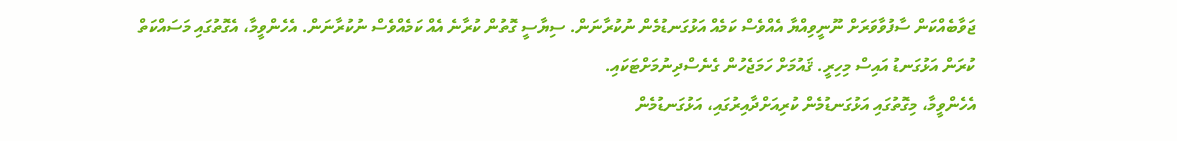ޖަވާބެއްކަން ސާފުވާވަރަށް ނޫނީވިއްޔާ އެއްވެސް ކަމެއް އަޅުގަނޑުމެން ނުކުރާނަން. ސިޔާސީ ގޮތުން ކުރާނެ އެއް ކަމެއްވެސް ނުކުރާނަން. އެހެންވީމާ، އެގޮތުގައި މަސައްކަތް ކުރަން އަޅުގަނޑު އައިސް މިހިރީ. ޤައުމަށް ހަމަޖެހުން ގެނެސްދިނުމަށްޓަކައި.
އެހެންވީމާ، މިގޮތުގައި އަޅުގަނޑުމެން ކުރިއަށްދާއިރުގައި، އަޅުގަނޑުމެން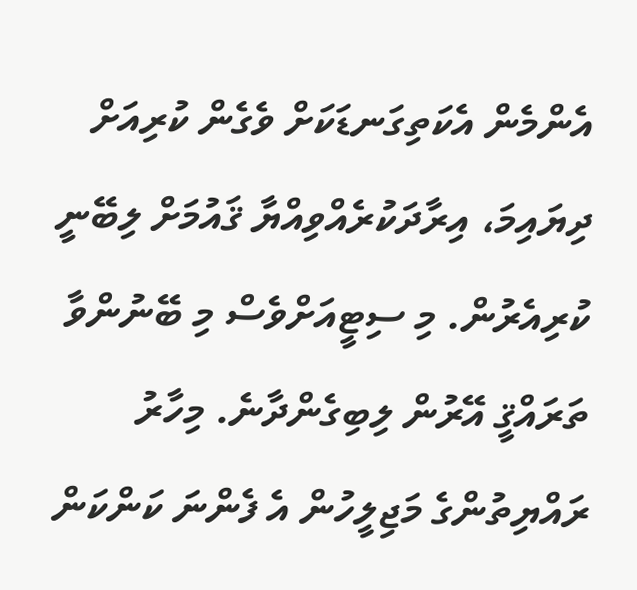އެންމެން އެކަތިގަނޑަކަށް ވެގެން ކުރިއަށް ދިޔައިމަ، އިރާދަކުރެއްވިއްޔާ ޤައުމަށް ލިބޭނީ ކުރިއެރުން. މި ސިޓީއަށްވެސް މި ބޭނުންވާ ތަރައްޤީ އޭރުން ލިބިގެންދާނެ. މިހާރު ރައްޔިތުންގެ މަޖިލީހުން އެ ފެންނަ ކަންކަން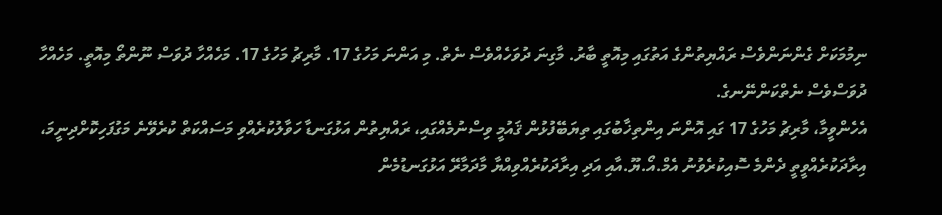ނިމުމަކަށް ގެންނަންވެސް ރައްޔިތުންގެ އަތުގައި މިއޮތީ ބާރު. މާގިނަ ދުވަހެއްވެސް ނެތް. މި އަންނަ މަހުގެ 17. މާރިޗު މަހުގެ 17. މަހެއްހާ ދުވަސް ނޫންތޯ މިއޮތީ. މަހެއްހާ ދުވަސްވެސް ނެތްކަންނޭނގެ.
އެހެންވީމާ، މާރިޗު މަހުގެ 17 ގައި އޮންނަ އިންތިޚާބުގައި ތިޔަބޭފުޅުން ޤައުމީ ވިސްނުމެއްގައި، ރައްޔިތުން އަޅުގަނޑާ ހަވާލުކުރެއްވި މަސައްކަތް ކުރެވޭނެ މަގުފަހިކޮށްދިނީމަ، އިރާދަކުރެއްވީތީ ދެންމެ ސޮއިކުރެވުނު އެމް.އޯ.ޔޫ.އާއި އަދި އިރާދަކުރެއްވިއްޔާ މާދަމާރޭ އަޅުގަނޑުމެން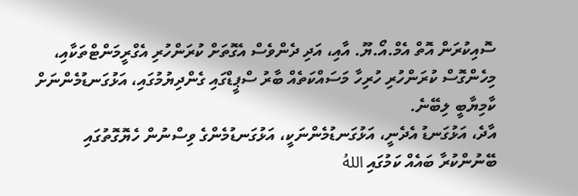ސޮއިކުރަން އޮތް އެމް.އޯ.ޔޫ. އާއި، އަދި ދެންވެސް އެގޮތަށް ކުރަންހުރި އެގްރީމަންޓްތަކާއި، މިހެންގޮސް ކުރަންހުރި ހުރިހާ މަސައްކަތެއް ބާރު ސްޕީޑްގައި ގެންދިޔުމުގައި، އަޅުގަނޑުމެންނަށް ކާމިޔާބީ ލިބޭނެ.
އާދެ، އަޅުގަނޑު އެދެނީ، އަޅުގަނޑުމެންނަކީ، އަޅުގަނޑުމެންގެ ވިސްނުން ހެޔޮގޮތުގައި ބޭނުންކުރާ ބައެއް ކަމުގައި اللهُ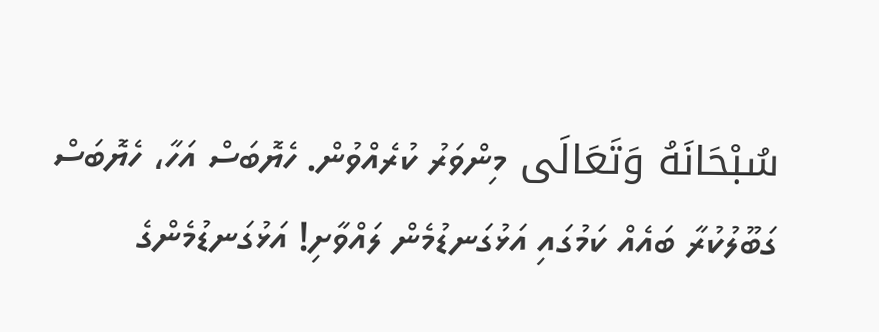سُبْحَانَهُ وَتَعَالَى މިންވަރު ކުރެއްވުން. ހެޔޮބަސް އަހާ، ހެޔޮބަސް ގަބޫލުކުރާ ބައެއް ކަމުގައި އަޅުގަނޑުމެން ލައްވާށި! އަޅުގަނޑުމެންގެ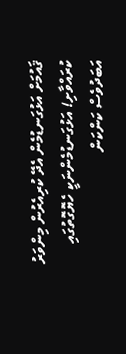ޤައުމަށް އަޅުގަނޑުމެން އެދޭ ކުރިއެރުން މިންވަރު ކުރައްވާށި! އަޅުގަނޑުމެންނަކީ ހެޔޮގޮތުގައި އަބަދުވެސް ކަންކަން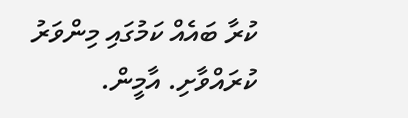ކުރާ ބައެއް ކަމުގައި މިންވަރު ކުރައްވާށި. އާމީން.